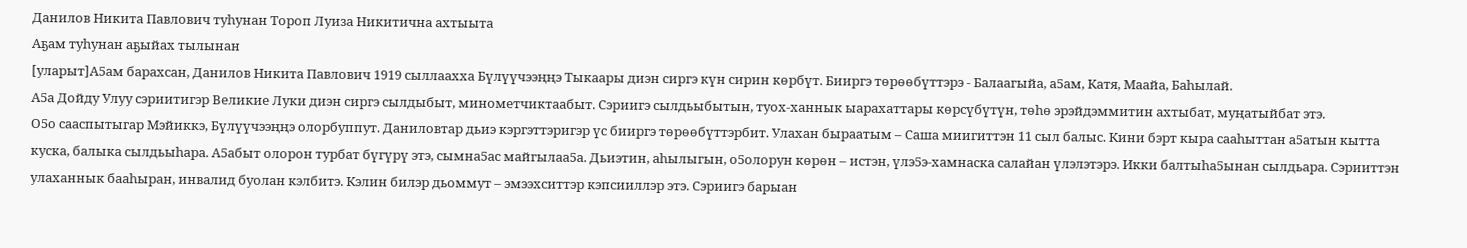Данилов Никита Павлович туһунан Тороп Луиза Никитична ахтыыта
Аҕам туһунан аҕыйах тылынан
[уларыт]А5ам барахсан, Данилов Никита Павлович 1919 сыллаахха Бүлүүчээңңэ Тыкаары диэн сиргэ күн сирин көрбүт. Бииргэ төрөөбүттэрэ - Балаагыйа, а5ам, Катя, Маайа, Баһылай.
А5а Дойду Улуу сэриитигэр Великие Луки диэн сиргэ сылдыбыт, минометчиктаабыт. Сэриигэ сылдьыбытын, туох-ханнык ыарахаттары көрсүбүтүн, төһө эрэйдэммитин ахтыбат, муңатыйбат этэ.
О5о сааспытыгар Мэйиккэ, Бүлүүчээңңэ олорбуппут. Даниловтар дьиэ кэргэттэригэр үс бииргэ төрөөбүттэрбит. Улахан быраатым – Саша миигиттэн 11 сыл балыс. Кини бэрт кыра сааһыттан а5атын кытта куска, балыка сылдьыһара. А5абыт олорон турбат бүгүрү этэ, сымна5ас майгылаа5а. Дьиэтин, аһылыгын, о5олорун көрөн – истэн, үлэ5э-хамнаска салайан үлэлэтэрэ. Икки балтыһа5ынан сылдьара. Сэрииттэн улаханнык бааһыран, инвалид буолан кэлбитэ. Кэлин билэр дьоммут – эмээхситтэр кэпсииллэр этэ. Сэриигэ барыан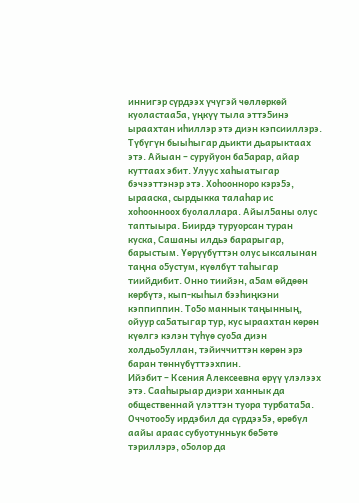иннигэр сүрдээх үчүгэй чөллөркөй куоластаа5а, үңкүү тыла эттэ5инэ ыраахтан иһиллэр этэ диэн кэпсииллэрэ. Түбүгүн быыһыгар дьикти дьарыктаах этэ. Айыан – суруйуон ба5арар, айар куттаах эбит. Улуус хаһыатыгар бэчээттэнэр этэ. Хоһоонноро кэрэ5э, ырааска, сырдыкка талаһар ис хоһоонноох буолаллара. Айыл5аны олус таптыыра. Биирдэ туруорсан туран куска, Сашаны илдьэ барарыгар, барыстым. Үөрүүбүттэн олус ыксалынан таңна о5устум, күөлбүт таһыгар тиийдибит. Онно тиийэн, а5ам өйдөөн көрбүтэ, кып-кыһыл бээһиңкэни кэппиппин. То5о маннык таңынның, ойуур са5атыгар тур, кус ыраахтан көрөн күөлгэ кэлэн түһүө суо5а диэн холдьо5уллан, тэйиччиттэн көрөн эрэ баран төннүбүттээхпин.
Ийэбит – Ксения Алексеевна өрүү үлэлээх этэ. Сааһырыар диэри ханнык да общественнай үлэттэн туора турбата5а. Оччотоо5у ирдэбил да сүрдээ5э, өрөбүл аайы араас субуотунньук бө5өтө тэриллэрэ, о5олор да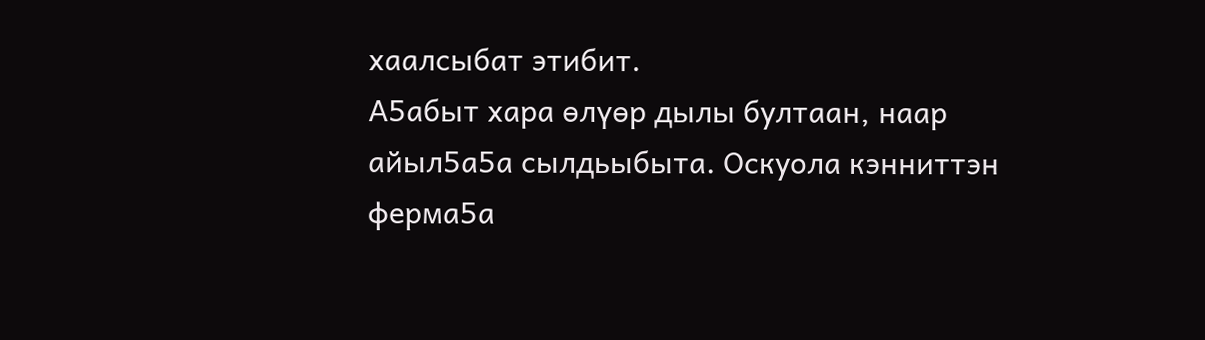хаалсыбат этибит.
А5абыт хара өлүөр дылы бултаан, наар айыл5а5а сылдьыбыта. Оскуола кэнниттэн ферма5а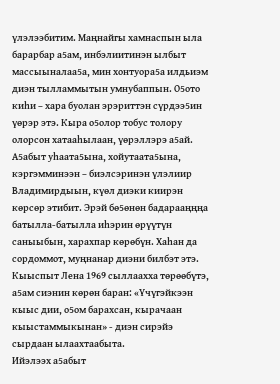үлэлээбитим. Маңнайгы хамнаспын ыла барарбар а5ам, инбэлиитинэн ылбыт массыыналаа5а, мин хонтуора5а илдьиэм диэн тылламмытын умнубаппын. О5ото киһи – хара буолан эрэриттэн сүрдээ5ин үөрэр этэ. Кыра о5олор тобус толору олорсон хатааһылаан, үөрэллэрэ а5ай.
А5абыт уһаата5ына, хойутаата5ына, кэргэмминээн – биэлсэринэн үлэлиир Владимирдыын, күөл диэки киирэн көрсөр этибит. Эрэй бө5өнөн бадарааңңңа батылла-батылла иһэрин өрүүтүн саныыбын, харахпар көрөбүн. Хаһан да сордоммот, муңнанар диэни билбэт этэ. Кыыспыт Лена 1969 сыллаахха төрөөбүтэ, а5ам сиэнин көрөн баран: «Үчүгэйкээн кыыс дии, о5ом барахсан, кырачаан кыыстаммыкынан» - диэн сирэйэ сырдаан ылаахтаабыта.
Ийэлээх а5абыт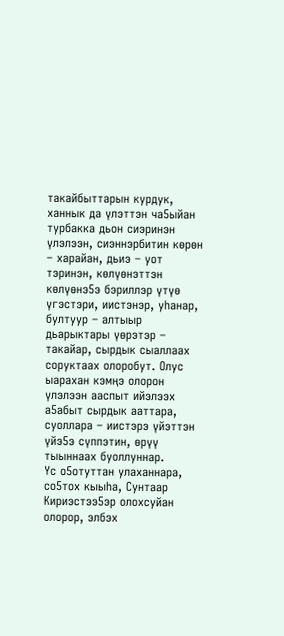такайбыттарын курдук, ханнык да үлэттэн ча5ыйан турбакка дьон сиэринэн үлэлээн, сиэннэрбитин көрөн – харайан, дьиэ – уот тэринэн, көлүөнэттэн көлүөнэ5э бэриллэр үтүө үгэстэри, иистэнэр, уһанар, бултуур – алтыыр дьарыктары үөрэтэр – такайар, сырдык сыаллаах соруктаах олоробут. Олус ыарахан кэмңэ олорон үлэлээн ааспыт ийэлээх а5абыт сырдык ааттара, суоллара – иистэрэ үйэттэн үйэ5э сүппэтин, өрүү тыыннаах буоллуннар.
Үс о5отуттан улаханнара, со5тох кыыһа, Сунтаар Кириэстээ5эр олохсуйан олорор, элбэх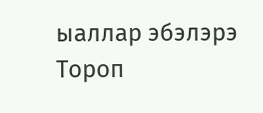ыаллар эбэлэрэ Тороп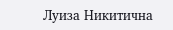Луиза Никитична